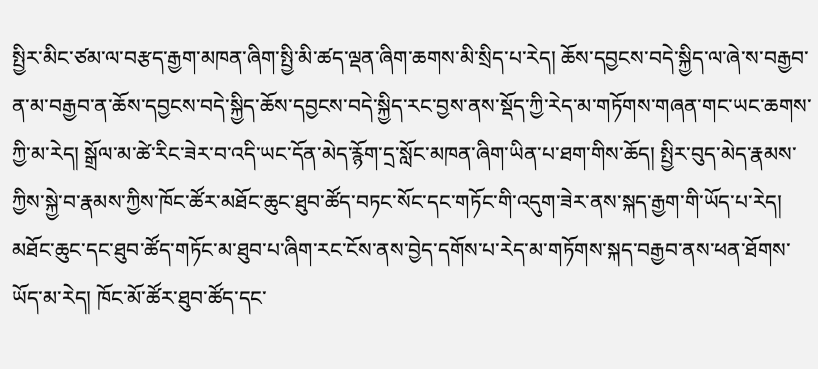སྤྱིར་མིང་ཙམ་ལ་བརྩད་རྒྱག་མཁན་ཞིག་སྤྱི་མི་ཚད་ལྡན་ཞིག་ཆགས་མི་སྲིད་པ་རེད། ཆོས་དབྱངས་བདེ་སྐྱིད་ལ་ཞེ་ས་བརྒྱབ་ན་མ་བརྒྱབ་ན་ཆོས་དབྱངས་བདེ་སྐྱིད་ཆོས་དབྱངས་བདེ་སྐྱིད་རང་བྱས་ནས་སྡོད་ཀྱི་རེད་མ་གཏོགས་གཞན་གང་ཡང་ཆགས་ཀྱི་མ་རེད། སྒྲོལ་མ་ཚེ་རིང་ཟེར་བ་འདི་ཡང་དོན་མེད་རྙོག་དྲ་སློང་མཁན་ཞིག་ཡིན་པ་ཐག་གིས་ཆོད། སྤྱིར་བུད་མེད་རྣམས་ཀྱིས་སྐྱེ་བ་རྣམས་ཀྱིས་ཁོང་ཚོར་མཐོང་ཆུང་ཐུབ་ཚོད་བཏང་སོང་དང་གཏོང་གི་འདུག་ཟེར་ནས་སྐད་རྒྱག་གི་ཡོད་པ་རེད། མཐོང་ཆུང་དང་ཐུབ་ཚོད་གཏོང་མ་ཐུབ་པ་ཞིག་རང་ངོས་ནས་བྱེད་དགོས་པ་རེད་མ་གཏོགས་སྐད་བརྒྱབ་ནས་ཕན་ཐོགས་ཡོད་མ་རེད། ཁོང་མོ་ཚོར་ཐུབ་ཚོད་དང་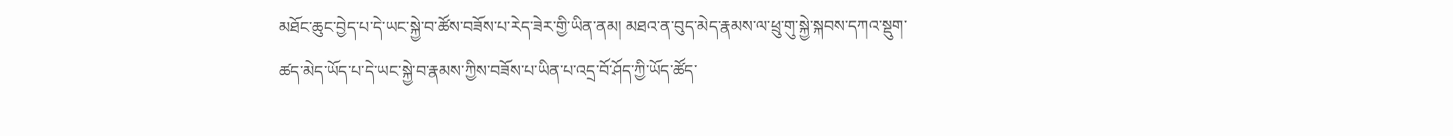མཐོང་ཆུང་བྱེད་པ་དེ་ཡང་སྐྱེ་བ་ཚོས་བཟོས་པ་རེད་ཟེར་གྱི་ཡིན་ནམ། མཐའ་ན་བུད་མེད་རྣམས་ལ་ཕྲུ་གུ་སྐྱེ་སྐབས་དཀའ་སྡུག་ཚད་མེད་ཡོད་པ་དེ་ཡང་སྐྱེ་བ་རྣམས་ཀྱིས་བཟོས་པ་ཡིན་པ་འདྲ་བོ་ཤོད་ཀྱི་ཡོད་ཚོད་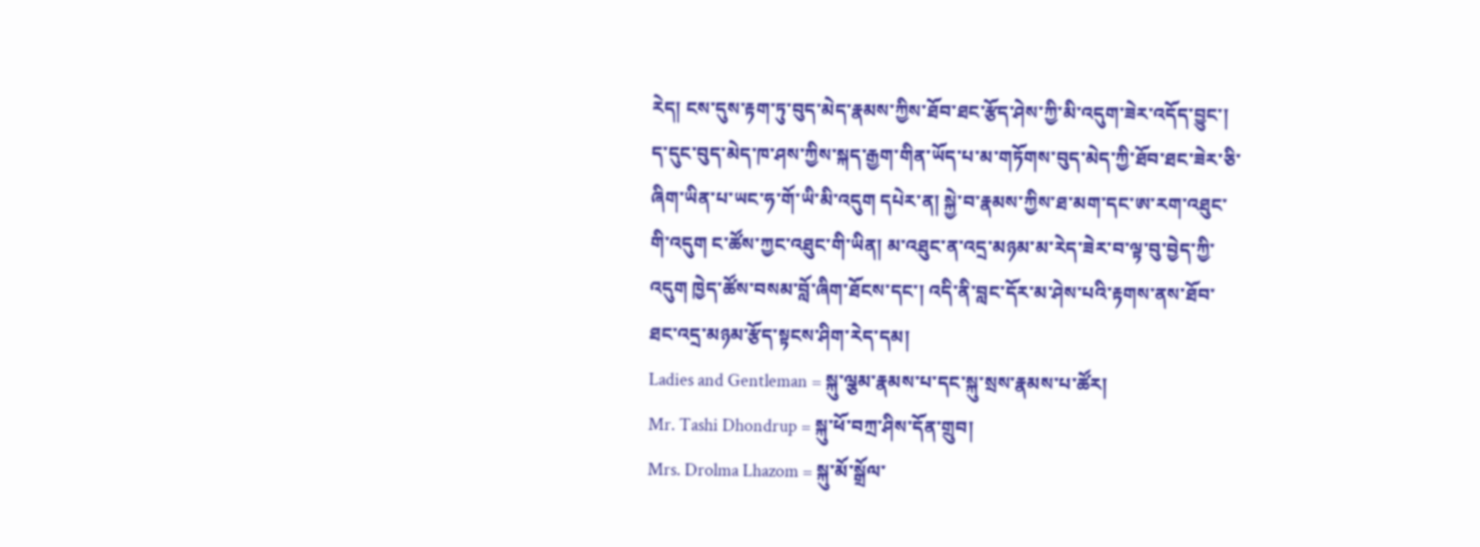རེད། ངས་དུས་རྟག་ཏུ་བུད་མེད་རྣམས་ཀྱིས་ཐོབ་ཐང་རྩོད་ཤེས་ཀྱི་མི་འདུག་ཟེར་འདོད་བྱུང་། ད་དུང་བུད་མེད་ཁ་ཤས་ཀྱིས་སྐད་རྒྱག་གིན་ཡོད་པ་མ་གཏོགས་བུད་མེད་ཀྱི་ཐོབ་ཐང་ཟེར་ཅི་ཞིག་ཡིན་པ་ཡང་ཧ་གོ་ཡི་མི་འདུག དཔེར་ན། སྐྱེ་བ་རྣམས་ཀྱིས་ཐ་མག་དང་ཨ་རག་འཐུང་གི་འདུག ང་ཚོས་ཀྱང་འཐུང་གི་ཡིན། མ་འཐུང་ན་འདྲ་མཉམ་མ་རེད་ཟེར་བ་ལྟ་བུ་བྱེད་ཀྱི་འདུག ཁྱེད་ཚོས་བསམ་བློ་ཞིག་ཐོངས་དང་། འདི་ནི་བླང་དོར་མ་ཤེས་པའི་རྟགས་ནས་ཐོབ་ཐང་འདྲ་མཉམ་རྩོད་སྟངས་ཤིག་རེད་དམ།
Ladies and Gentleman = སྐུ་ལྕམ་རྣམས་པ་དང་སྐུ་སྲས་རྣམས་པ་ཚོར།
Mr. Tashi Dhondrup = སྐུ་ཕོ་བཀྲ་ཤིས་དོན་གྲུབ།
Mrs. Drolma Lhazom = སྐུ་མོ་སྒྲོལ་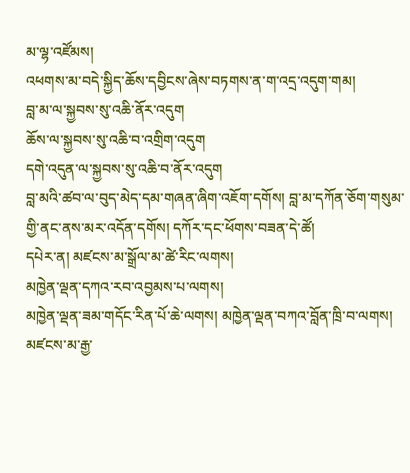མ་ལྷ་འཛོམས།
འཕགས་མ་བདེ་སྐྱིད་ཆོས་དབྱིངས་ཞེས་བཏགས་ན་ག་འདྲ་འདུག་གམ།
བླ་མ་ལ་སྐྱབས་སུ་འཆི་ནོར་འདུག
ཆོས་ལ་སྐྱབས་སུ་འཆི་བ་འགྲིག་འདུག
དགེ་འདུན་ལ་སྐྱབས་སུ་འཆི་བ་ནོར་འདུག
བླ་མའི་ཚབ་ལ་བུད་མེད་དམ་གཞན་ཞིག་འཇོག་དགོས། བླ་མ་དཀོན་ཅོག་གསུམ་གྱི་ནང་ནས་མར་འདོན་དགོས། དཀོར་དང་ཕོགས་བཟན་དེ་ཚོ།
དཔེར་ན། མཛངས་མ་སྒྲོལ་མ་ཚེ་རིང་ལགས།
མཁྱེན་ལྡན་དཀའ་རབ་འབྱམས་པ་ལགས།
མཁྱེན་ལྡན་ཟམ་གདོང་རིན་པོ་ཆེ་ལགས། མཁྱེན་ལྡན་བཀའ་བློན་ཁྲི་བ་ལགས།
མཛངས་མ་རྒྱ་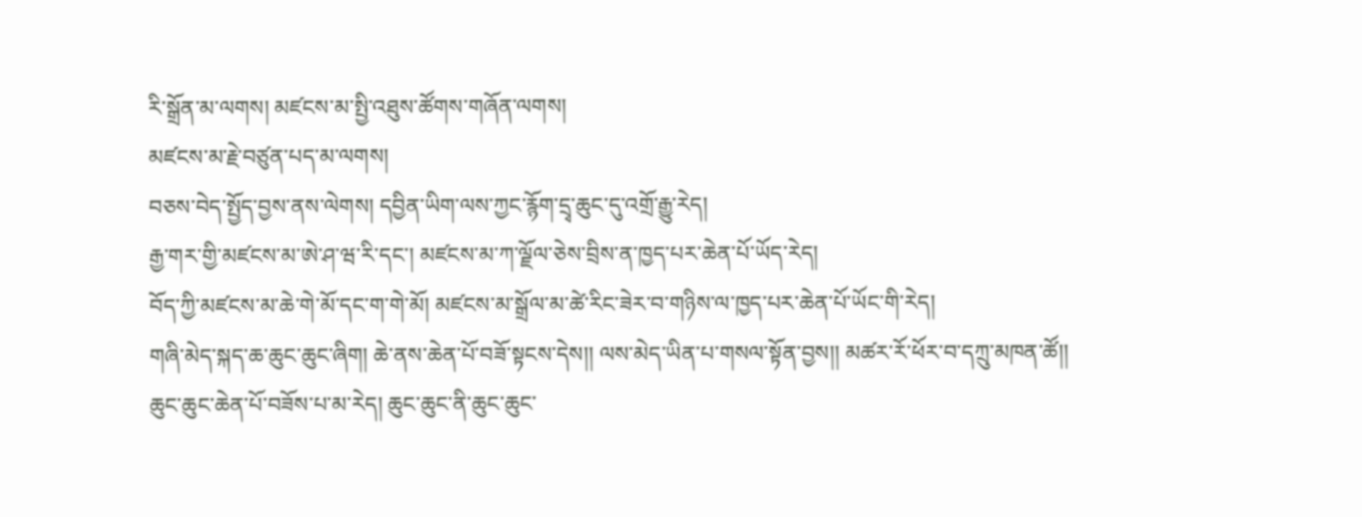རི་སྒྲོན་མ་ལགས། མཛངས་མ་སྤྱི་འཐུས་ཚོགས་གཞོན་ལགས།
མཛངས་མ་རྗེ་བཙུན་པད་མ་ལགས།
བཅས་བེད་སྤྱོད་བྱས་ནས་ལེགས། དབྱིན་ཡིག་ལས་ཀྱང་རྙོག་དྲྭ་ཆུང་དུ་འགྲོ་རྒྱུ་རེད།
རྒྱ་གར་གྱི་མཛངས་མ་ཨེ་ཤ་ཝ་རི་དང་། མཛངས་མ་ཀ་ལྗོལ་ཅེས་བྲིས་ན་ཁྱད་པར་ཆེན་པོ་ཡོད་རེད།
བོད་ཀྱི་མཛངས་མ་ཆེ་གེ་མོ་དང་ག་གེ་མོ། མཛངས་མ་སྒྲོལ་མ་ཚེ་རིང་ཟེར་བ་གཉིས་ལ་ཁྱད་པར་ཆེན་པོ་ཡོང་གི་རེད།
གཞི་མེད་སྐད་ཆ་ཆུང་ཆུང་ཞིག། ཆེ་ནས་ཆེན་པོ་བཟོ་སྟངས་དེས།། ལས་མེད་ཡིན་པ་གསལ་སྟོན་བྱས།། མཚར་རོ་ཕོར་བ་དཀྲུ་མཁན་ཚོ།།
ཆུང་ཆུང་ཆེན་པོ་བཟོས་པ་མ་རེད། ཆུང་ཆུང་ནི་ཆུང་ཆུང་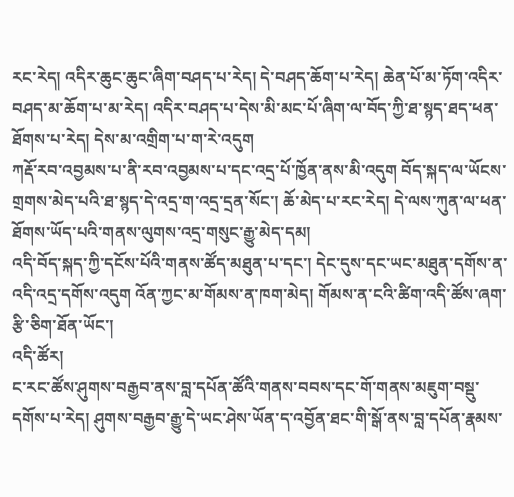རང་རེད། འདིར་ཆུང་ཆུང་ཞིག་བཤད་པ་རེད། དེ་བཤད་ཆོག་པ་རེད། ཆེན་པོ་མ་ཏོག་འདིར་བཤད་མ་ཆོག་པ་མ་རེད། འདིར་བཤད་པ་དེས་མི་མང་པོ་ཞིག་ལ་བོད་ཀྱི་ཐ་སྙད་ཐད་ཕན་ཐོགས་པ་རེད། དེས་མ་འགྲིག་པ་ག་རེ་འདུག
ཀརྡོ་རབ་འབྱམས་པ་ནི་རབ་འབྱམས་པ་དང་འདྲ་པོ་ཁྱོན་ནས་མི་འདུག བོད་སྐད་ལ་ཡོངས་གྲགས་མེད་པའི་ཐ་སྙད་དེ་འདྲ་ག་འདྲ་དྲན་སོང་། ཆོ་མེད་པ་རང་རེད། དེ་ལས་ཀུན་ལ་ཕན་ཐོགས་ཡོད་པའི་གནས་ལུགས་འདྲ་གསུང་རྒྱུ་མེད་དམ།
འདི་བོད་སྐད་ཀྱི་དངོས་པོའི་གནས་ཚོད་མཐུན་པ་དང་། དེང་དུས་དང་ཡང་མཐུན་དགོས་ན་འདི་འདྲ་དགོས་འདུག འོན་ཀྱང་མ་གོམས་ན་ཁག་མེད། གོམས་ན་ངའི་ཚིག་འདི་ཚོས་ཞག་རྩི་ཅིག་ཐོན་ཡོང་།
འདི་ཚོར།
ང་རང་ཚོས་ཤུགས་བརྒྱབ་ནས་བླ་དཔོན་ཚོའི་གནས་བབས་དང་གོ་གནས་མཇུག་བསྡུ་དགོས་པ་རེད། ཤུགས་བརྒྱབ་རྒྱུ་དེ་ཡང་ཤེས་ཡོན་ད་འབྱོན་ཐང་གི་སྒོ་ནས་བླ་དཔོན་རྣམས་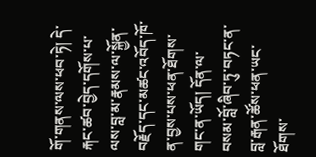གོ་གནས་ལས་ཕབ་ཏེ། དེ་རྐང་ཚབ་བྱེད་དགོས་པ་ལས་བླ་མ་རྣམས་ལ་སྐྱོན་བརྗོད་དང་མཚང་འབོད་ཁོ་ན་བྱས་པས་ཕན་ཐོགས་གང་ན་ཡོད། དོན་ལ་བསམ་བློ་ཞིབ་ཏུ་བཏང་ན་བླ་རྒན་ཚོས་ཕན་ཡང་ཐོགས་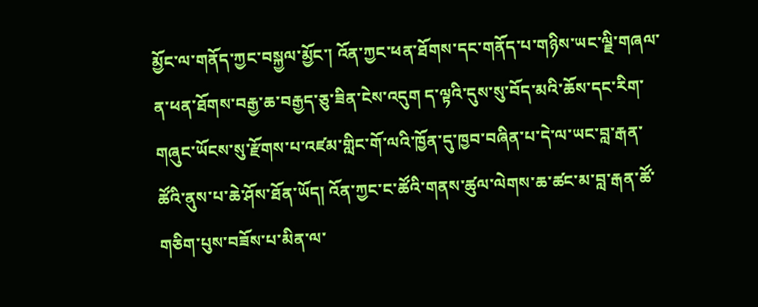མྱོང་ལ་གནོད་ཀྱང་བསྐྱལ་མྱོང་། འོན་ཀྱང་ཕན་ཐོགས་དང་གནོད་པ་གཉིས་ཡང་ལྗི་གཞལ་ན་ཕན་ཐོགས་བརྒྱ་ཆ་བརྒྱད་ཅུ་ཟིན་ངེས་འདུག ད་ལྟའི་དུས་སུ་བོད་མའི་ཆོས་དང་རིག་གཞུང་ཡོངས་སུ་རྫོགས་པ་འཛམ་གླིང་གོ་ལའི་ཁྱོན་དུ་ཁྱབ་བཞིན་པ་དེ་ལ་ཡང་བླ་རྒན་ཚོའི་ནུས་པ་ཆེ་ཤོས་ཐོན་ཡོད། འོན་ཀྱང་ང་ཚོའི་གནས་ཚུལ་ལེགས་ཆ་ཚང་མ་བླ་རྒན་ཚོ་གཅིག་པུས་བཟོས་པ་མིན་ལ་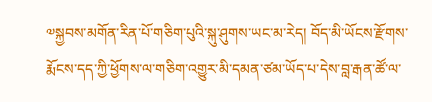༧སྐྱབས་མགོན་རིན་པོ་གཅིག་པུའི་སྐུ་ཤུགས་ཡང་མ་རེད། བོད་མི་ཡོངས་རྫོགས་རྨོངས་དད་ཀྱི་ཕྱོགས་ལ་གཅིག་འགྱུར་མི་དམན་ཙམ་ཡོད་པ་དེས་བླ་རྒན་ཚོ་ལ་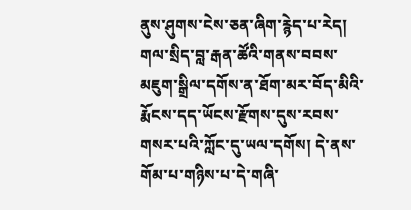ནུས་ཤུགས་ངེས་ཅན་ཞིག་རྙེད་པ་རེད། གལ་སྲིད་བླ་རྒན་ཚོའི་གནས་བབས་མཇུག་སྒྲིལ་དགོས་ན་ཐོག་མར་བོད་མིའི་རྨོངས་དད་ཡོངས་རྫོགས་དུས་རབས་གསར་པའི་ཀློང་དུ་ཡལ་དགོས། དེ་ནས་གོམ་པ་གཉིས་པ་དེ་གཞི་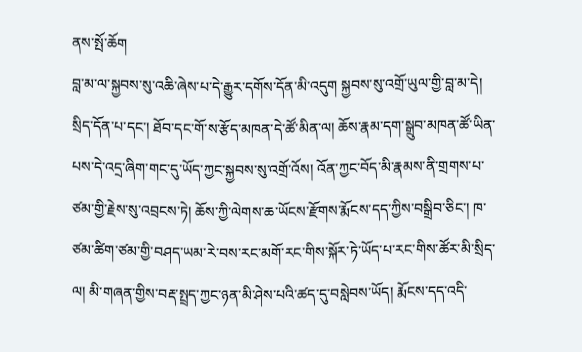ནས་སྤོ་ཆོག
བླ་མ་ལ་སྐྱབས་སུ་འཆི་ཞེས་པ་དེ་རྒྱུར་དགོས་དོན་མི་འདུག སྐྱབས་སུ་འགྲོ་ཡུལ་གྱི་བླ་མ་དེ། སྲིད་དོན་པ་དང་། ཐོབ་དང་གོ་ས་རྩོད་མཁན་དེ་ཚོ་མིན་ལ། ཆོས་རྣམ་དག་སྒྲུབ་མཁན་ཚོ་ཡིན་པས་དེ་འདྲ་ཞིག་གང་དུ་ཡོད་ཀྱང་སྐྱབས་སུ་འགྲོ་འོས། འོན་ཀྱང་བོད་མི་རྣམས་ནི་གྲགས་པ་ཙམ་གྱི་རྗེས་སུ་འབྲངས་ཏེ། ཆོས་ཀྱི་ལེགས་ཆ་ཡོངས་རྫོགས་རྨོངས་དད་ཀྱིས་བསྒྲིབ་ཅིང་། ཁ་ཙམ་ཚིག་ཙམ་གྱི་བཤད་ཡམ་རེ་བས་རང་མགོ་རང་གིས་སྐོར་ཏེ་ཡོད་པ་རང་གིས་ཚོར་མི་སྲིད་ལ། མི་གཞན་གྱིས་བརྡ་སྤྲད་ཀྱང་ཉན་མི་ཤེས་པའི་ཚད་དུ་བསླེབས་ཡོད། རྨོངས་དད་འདི་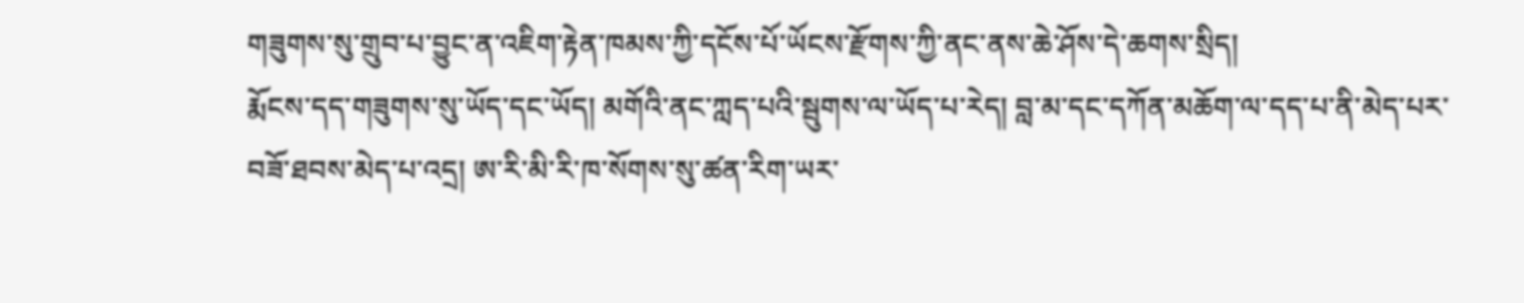གཟུགས་སུ་གྲུབ་པ་བྱུང་ན་འཇིག་རྟེན་ཁམས་ཀྱི་དངོས་པོ་ཡོངས་རྫོགས་ཀྱི་ནང་ནས་ཆེ་ཤོས་དེ་ཆགས་སྲིད།
རྨོངས་དད་གཟུགས་སུ་ཡོད་དང་ཡོད། མགོའི་ནང་ཀླད་པའི་སྦུགས་ལ་ཡོད་པ་རེད། བླ་མ་དང་དཀོན་མཆོག་ལ་དད་པ་ནི་མེད་པར་བཟོ་ཐབས་མེད་པ་འདྲ། ཨ་རི་མི་རི་ཁ་སོགས་སུ་ཚན་རིག་ཡར་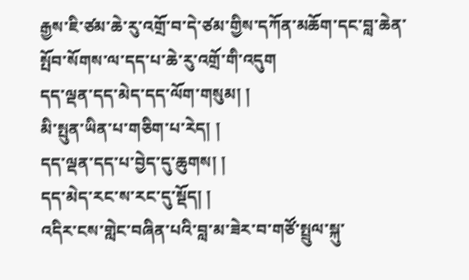རྒྱས་ཇི་ཙམ་ཆེ་རུ་འགྲོ་བ་དེ་ཙམ་གྱིས་དཀོན་མཆོག་དང་བླ་ཆེན་སྤོབ་སོགས་ལ་དད་པ་ཆེ་རུ་འགྲོ་གི་འདུག
དད་ལྡན་དད་མེད་དད་ལོག་གསུམ། །
མི་སྤུན་ཡིན་པ་གཅིག་པ་རེད། །
དད་ལྡན་དད་པ་བྱེད་དུ་ཆུགས། །
དད་མེད་རང་ས་རང་དུ་སྡོད། །
འདིར་ངས་གླེང་བཞིན་པའི་བླ་མ་ཟེར་བ་གཙོ་སྤྲུལ་སྐུ་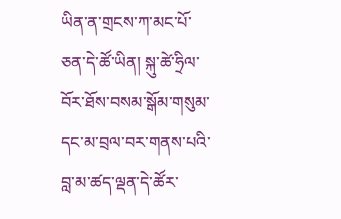ཡིན་ན་གྲངས་ཀ་མང་པོ་ཅན་དེ་ཚོ་ཡིན། སྐུ་ཚེ་ཧྲིལ་བོར་ཐོས་བསམ་སྒོམ་གསུམ་དང་མ་བྲལ་བར་གནས་པའི་བླ་མ་ཚད་ལྡན་དེ་ཚོར་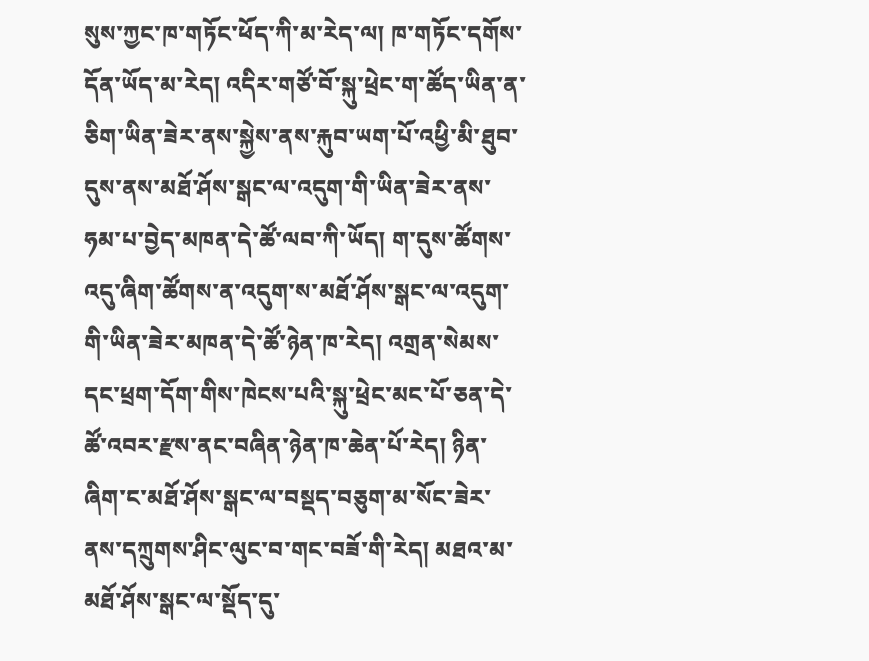སུས་ཀྱང་ཁ་གཏོང་ཕོད་ཀི་མ་རེད་ལ། ཁ་གཏོང་དགོས་དོན་ཡོད་མ་རེད། འདིར་གཙོ་བོ་སྐུ་ཕྲེང་ག་ཚོད་ཡིན་ན་ཅིག་ཡིན་ཟེར་ནས་སྐྱེས་ནས་རྐུབ་ཡག་པོ་འཕྱི་མི་ཐུབ་དུས་ནས་མཐོ་ཤོས་སྒང་ལ་འདུག་གི་ཡིན་ཟེར་ནས་ཧམ་པ་བྱེད་མཁན་དེ་ཚོ་ལབ་ཀི་ཡོད། ག་དུས་ཚོགས་འདུ་ཞིག་ཚོགས་ན་འདུག་ས་མཐོ་ཤོས་སྒང་ལ་འདུག་གི་ཡིན་ཟེར་མཁན་དེ་ཚོ་ཉེན་ཁ་རེད། འགྲན་སེམས་དང་ཕྲག་དོག་གིས་ཁེངས་པའི་སྐུ་ཕྲེང་མང་པོ་ཅན་དེ་ཚོ་འབར་རྫས་ནང་བཞིན་ཉེན་ཁ་ཆེན་པོ་རེད། ཉིན་ཞིག་ང་མཐོ་ཤོས་སྒང་ལ་བསྡད་བཅུག་མ་སོང་ཟེར་ནས་དཀྲུགས་ཤིང་ལུང་བ་གང་བཟོ་གི་རེད། མཐའ་མ་མཐོ་ཤོས་སྒང་ལ་སྡོད་དུ་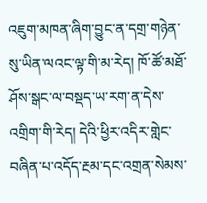འཇུག་མཁན་ཞིག་བྱུང་ན་དགྲ་གཉེན་སུ་ཡིན་ལའང་ལྟ་གི་མ་རེད། ཁོ་ཚོ་མཐོ་ཤོས་སྒང་ལ་བསྡད་ཡ་རག་ན་དེས་འགྲིག་གི་རེད། དེའི་ཕྱིར་འདིར་གླེང་བཞིན་པ་འདོད་རྔམ་དང་འགྲན་སེམས་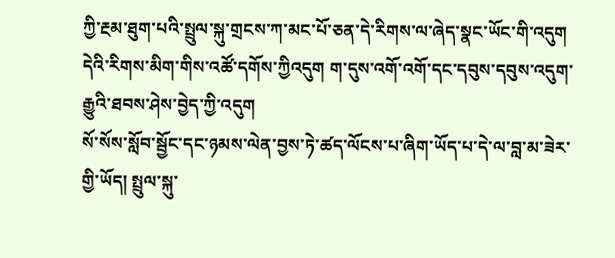ཀྱི་རྔམ་ཐུག་པའི་སྤྲུལ་སྐུ་གྲངས་ཀ་མང་པོ་ཅན་དེ་རིགས་ལ་ཞེད་སྣང་ཡོང་གི་འདུག དེའི་རིགས་མིག་གིས་འཚོ་དགོས་ཀྱིའདུག ག་དུས་འགོ་འགོ་དང་དབུས་དབུས་འདུག་རྒྱུའི་ཐབས་ཤེས་བྱེད་ཀྱི་འདུག
སོ་སོས་སློབ་སྦྱོང་དང་ཉམས་ལེན་བྱས་ཏེ་ཚད་ལོངས་པ་ཞིག་ཡོད་པ་དེ་ལ་བླ་མ་ཟེར་གྱི་ཡོད། སྤྲུལ་སྐུ་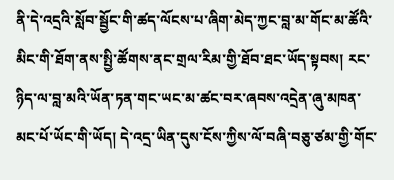ནི་དེ་འདྲའི་སློབ་སྦྱོང་གི་ཚད་ལོངས་པ་ཞིག་མེད་ཀྱང་བླ་མ་གོང་མ་ཚོའི་མིང་གི་ཐོག་ནས་སྤྱི་ཚོགས་ནང་གྲལ་རིམ་གྱི་ཐོབ་ཐང་ཡོད་སྟབས། རང་ཉིད་ལ་བླ་མའི་ཡོན་ཏན་གང་ཡང་མ་ཚང་བར་ཞབས་འདྲེན་ཞུ་མཁན་མང་པོ་ཡོང་གི་ཡོད། དེ་འདྲ་ཡིན་དུས་ངོས་ཀྱིས་ལོ་བཞི་བཅུ་ཙམ་གྱི་གོང་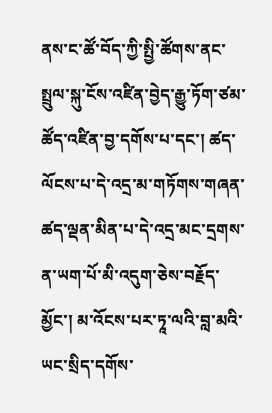ནས་ང་ཚོ་བོད་ཀྱི་སྤྱི་ཚོགས་ནང་སྤྲུལ་སྐུ་ངོས་འཛིན་བྱེད་རྒྱུ་ཏོག་ཙམ་ཚོད་འཛིན་བྱ་དགོས་པ་དང་། ཚད་ལོངས་པ་དེ་འདྲ་མ་གཏོགས་གཞན་ཚད་ལྡན་མིན་པ་དེ་འདྲ་མང་དྲགས་ན་ཡག་པོ་མི་འདུག་ཅེས་བརྗོད་མྱོང་། མ་འོངས་པར་ཏཱ་ལའི་བླ་མའི་ཡང་སྲིད་དགོས་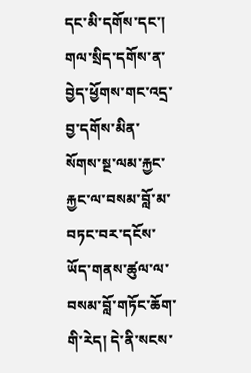དང་མི་དགོས་དང་། གལ་སྲིད་དགོས་ན་བྱེད་ཕྱོགས་གང་འདྲ་བྱ་དགོས་མིན་སོགས་སྔ་ལམ་རྐྱང་རྐྱང་ལ་བསམ་བློ་མ་བཏང་བར་དངོས་ཡོད་གནས་ཚུལ་ལ་བསམ་བློ་གཏོང་ཆོག་གི་རེད། དེ་ནི་སངས་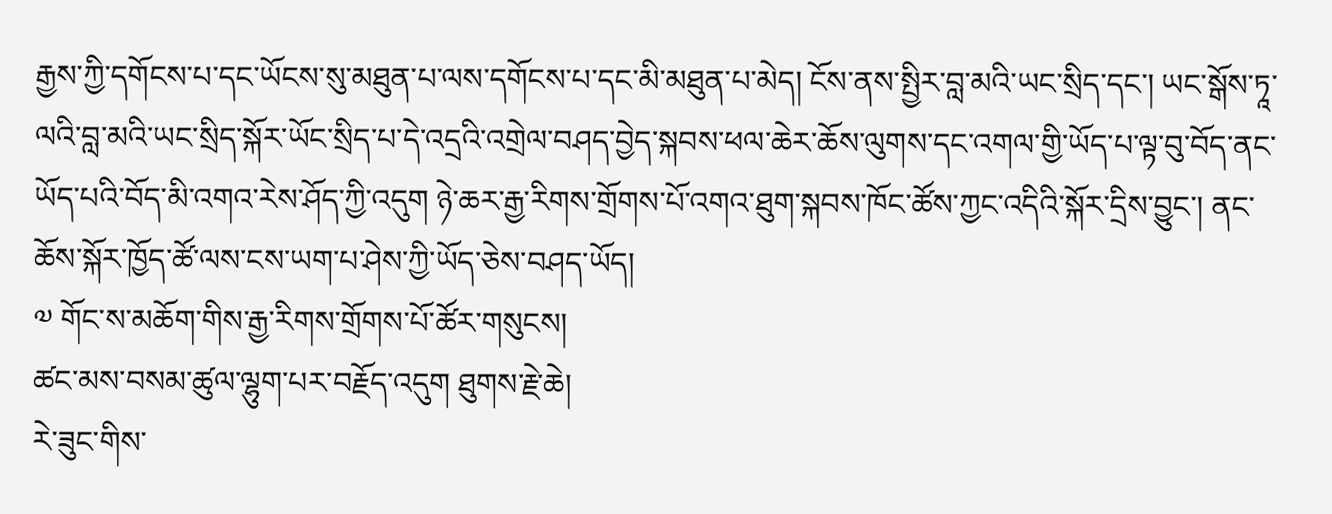རྒྱས་ཀྱི་དགོངས་པ་དང་ཡོངས་སུ་མཐུན་པ་ལས་དགོངས་པ་དང་མི་མཐུན་པ་མེད། ངོས་ནས་སྤྱིར་བླ་མའི་ཡང་སྲིད་དང་། ཡང་སྒོས་ཏཱ་ལའི་བླ་མའི་ཡང་སྲིད་སྐོར་ཡོང་སྲིད་པ་དེ་འདྲའི་འགྲེལ་བཤད་བྱེད་སྐབས་ཕལ་ཆེར་ཆོས་ལུགས་དང་འགལ་གྱི་ཡོད་པ་ལྟ་བུ་བོད་ནང་ཡོད་པའི་བོད་མི་འགའ་རེས་ཤོད་ཀྱི་འདུག ཉེ་ཆར་རྒྱ་རིགས་གྲོགས་པོ་འགའ་ཐུག་སྐབས་ཁོང་ཚོས་ཀྱང་འདིའི་སྐོར་དྲིས་བྱུང་། ནང་ཆོས་སྐོར་ཁྱོད་ཚོ་ལས་ངས་ཡག་པ་ཤེས་ཀྱི་ཡོད་ཅེས་བཤད་ཡོད།
༧ གོང་ས་མཆོག་གིས་རྒྱ་རིགས་གྲོགས་པོ་ཚོར་གསུངས།
ཚང་མས་བསམ་ཚུལ་ལྷུག་པར་བརྗོད་འདུག ཐུགས་རྗེ་ཆེ།
རེ་ཟུང་གིས་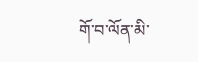གོ་བ་ལོན་མི་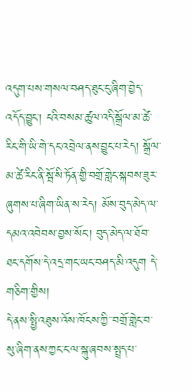འདུག་པས་གསལ་བཤད་ཐུང་ངུ་ཞིག་བྱེད་འདོད་བྱུང་། ངའི་བསམ་ཚུལ་འདི་སྒྲོལ་མ་ཚེ་རིང་གི་ཡི་གེ་དང་འབྲེལ་ནས་བྱུང་པ་རེད། སྒྲོལ་མ་ཚེ་རིང་ནི་སྦོ་སི་ཏོན་གྱི་བགྲོ་གླེང་སྐབས་ཟུར་ཞུགས་པ་ཞིག་ཡིན་ས་རེད། མོས་བུད་མེད་ལ་དམའ་འབེབས་བྱས་སོང་། བུད་མེད་ལ་ཐོབ་ཐང་དགོས་དེ་འདྲ་གང་ཡང་བཤད་མི་འདུག དེ་གཅིག་གྱིས།
དེ་ནས་སྤྱི་འཐུས་འོས་ཁོངས་ཀྱི་་བགྲོ་གླེང་བ་སུ་ཞིག་ནས་ཀྱང་ང་ལ་སྐུ་ཞབས་སྤྲད་པ་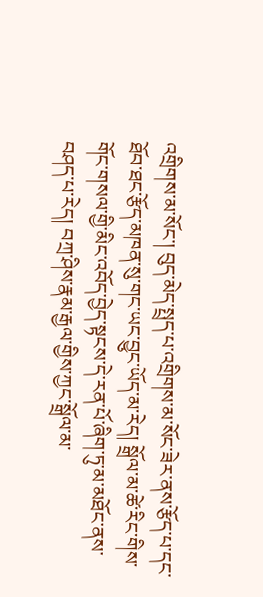འགྲིགས་མ་སོང་། བུད་མེད་སྤྲད་པ་འགྲིགས་མ་སོང་ཟེར་ནས་རྩོད་པ་དང་ཐོབ་ཐང་རྩོད་མཁན་སུ་གང་ཡང་བྱུང་ཡོད་མ་རེད། སྒྲོལ་མ་ཚེ་རིང་གིས་གོང་གསལ་གྱི་མིང་འབོད་བྱེད་སྟངས་དེ་རན་པོ་ཞིག་ཏུ་མ་མཐོང་ནས་བཤད་པ་རེད། བཀྲ་ཤིས་རྣམ་རྒྱལ་གྱིས་ཀྱང་སྒྲོལ་མ་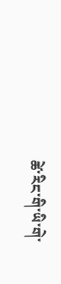ཚེ་རིང་གི་ཡི་གེ་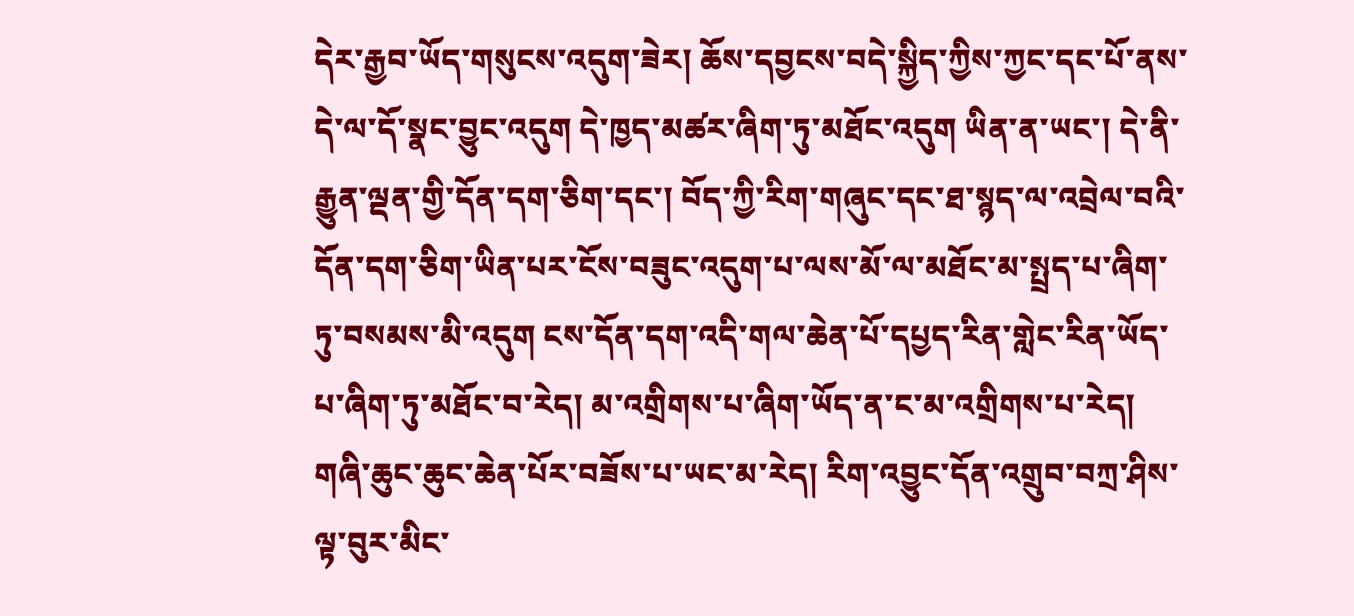དེར་རྒྱབ་ཡོད་གསུངས་འདུག་ཟེར། ཆོས་དབྱངས་བདེ་སྐྱིད་ཀྱིས་ཀྱང་དང་པོ་ནས་དེ་ལ་དོ་སྣང་བྱུང་འདུག དེ་ཁྱད་མཚར་ཞིག་ཏུ་མཐོང་འདུག ཡིན་ན་ཡང་། དེ་ནི་རྒྱུན་ལྡན་གྱི་དོན་དག་ཅིག་དང་། བོད་ཀྱི་རིག་གཞུང་དང་ཐ་སྙད་ལ་འབྲེལ་བའི་དོན་དག་ཅིག་ཡིན་པར་ངོས་བཟུང་འདུག་པ་ལས་མོ་ལ་མཐོང་མ་སྤྲད་པ་ཞིག་ཏུ་བསམས་མི་འདུག ངས་དོན་དག་འདི་གལ་ཆེན་པོ་དཔྱད་རིན་གླེང་རིན་ཡོད་པ་ཞིག་ཏུ་མཐོང་བ་རེད། མ་འགྲིགས་པ་ཞིག་ཡོད་ན་ང་མ་འགྲིགས་པ་རེད།
གཞི་ཆུང་ཆུང་ཆེན་པོར་བཟོས་པ་ཡང་མ་རེད། རིག་འབྱུང་དོན་འགྲུབ་བཀྲ་ཤིས་ལྟ་བུར་མིང་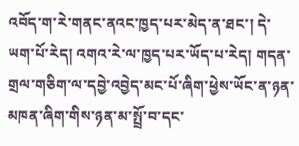འབོད་ག་རེ་གནང་ནའང་ཁྱད་པར་མེད་ན་ཐང་། དེ་ཡག་པོ་རེད། འགའ་རེ་ལ་ཁྱད་པར་ཡོད་པ་རེད། གདན་གྲལ་གཅིག་ལ་དབྱེ་འབྱེད་མང་པོ་ཞིག་ཕྱེས་ཡོང་ན་ཉན་མཁན་ཞིག་གིས་ཉན་མ་སྤྲོ་བ་དང་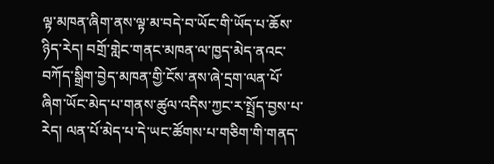ལྟ་མཁན་ཞིག་ནས་ལྟ་མ་བདེ་བ་ཡོང་གི་ཡོད་པ་ཆོས་ཉིད་རེད། བགྲོ་གླེང་གནང་མཁན་ལ་ཁྱད་མེད་ནའང་བཀོད་སྒྲིག་བྱེད་མཁན་གྱི་ངོས་ནས་ཞེ་དྲག་ལན་པོ་ཞིག་ཡོང་མེད་པ་གནས་ཚུལ་འདིས་ཀྱང་ར་སྤྲོད་བྱས་པ་རེད། ལན་པོ་མེད་པ་དེ་ཡང་ཚོགས་པ་གཅིག་གི་གནད་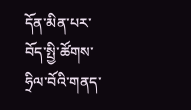དོན་མིན་པར་བོད་སྤྱི་ཚོགས་ཧྲིལ་བོའི་གནད་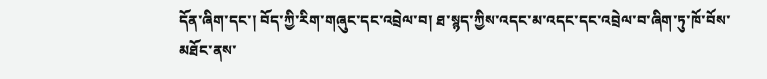དོན་ཞིག་དང་། བོད་ཀྱི་རིག་གཞུང་དང་འབྲེལ་བ། ཐ་སྙད་ཀྱིས་འདང་མ་འདང་དང་འབྲེལ་བ་ཞིག་ཏུ་ཁོ་བོས་མཐོང་ནས་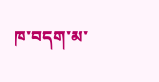ཁ་བདག་མ་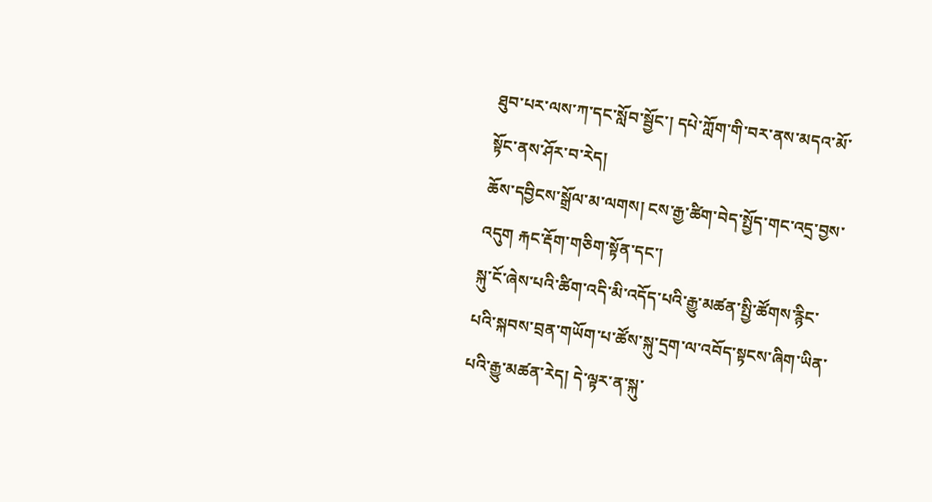ཐུབ་པར་ལས་ཀ་དང་སློབ་སྦྱོང་། དཔེ་ཀློག་གི་བར་ནས་མདའ་མོ་སྟོང་ནས་ཤོར་བ་རེད།
ཆོས་དབྱིངས་སྒྲོལ་མ་ལགས། ངས་རྒྱ་ཚིག་བེད་སྤྱོད་གང་འདྲ་བྱས་འདུག རྐང་རྡོག་གཅིག་སྟོན་དང་།
སྐུ་ངོ་ཞེས་པའི་ཚིག་འདི་མི་འདོད་པའི་རྒྱུ་མཚན་སྤྱི་ཚོགས་རྙིང་པའི་སྐབས་བྲན་གཡོག་པ་ཚོས་སྐུ་དྲག་ལ་འབོད་སྟངས་ཞིག་ཡིན་པའི་རྒྱུ་མཚན་རེད། དེ་ལྟར་ན་སྐུ་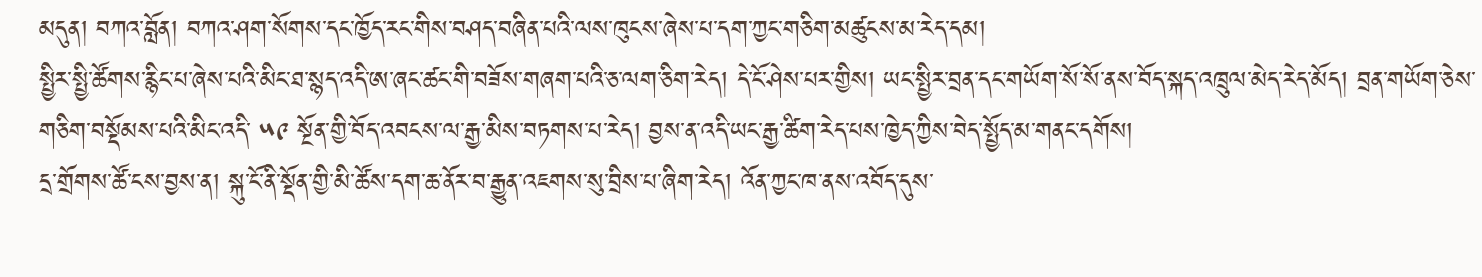མདུན། བཀའ་བློན། བཀའ་ཤག་སོགས་དང་ཁྱོད་རང་གིས་བཤད་བཞིན་པའི་ལས་ཁུངས་ཞེས་པ་དག་ཀྱང་གཅིག་མཚུངས་མ་རེད་དམ།
སྤྱིར་སྤྱི་ཚོགས་རྙིང་པ་ཞེས་པའི་མིང་ཐ་སྙད་འདི་ཨ་ཞང་ཚང་གི་བཟོས་གཞག་པའི་ཅ་ལག་ཅིག་རེད། དེ་ངོ་ཤེས་པར་གྱིས། ཡང་སྤྱིར་བྲན་དང་གཡོག་སོ་སོ་ནས་བོད་སྐད་འཁྲུལ་མེད་རེད་མོད། བྲན་གཡོག་ཅེས་གཅིག་བསྡོམས་པའི་མིང་འདི་ ༥༩ སྔོན་གྱི་བོད་འབངས་ལ་རྒྱ་མིས་བཏགས་པ་རེད། བྱས་ན་འདི་ཡང་རྒྱ་ཚིག་རེད་པས་ཁྱེད་ཀྱིས་བེད་སྤྱོད་མ་གནང་དགོས།
དྲ་གྲོགས་ཚོ་ངས་བྱས་ན། སྐུ་ངོ་ནི་སྡོན་གྱི་མི་ཚོས་དག་ཆ་ནོར་བ་རྒྱུན་འཇགས་སུ་བྲིས་པ་ཞིག་རེད། འོན་ཀྱང་ཁ་ནས་འབོད་དུས་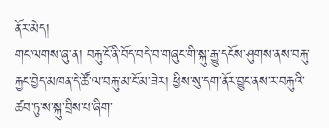ནོར་མེད།
གང་ལགས་ཞུ་ན། བརྐུ་ངོ་ནི་བོད་བདེ་བ་གཞུང་གི་སྐུ་རྒྱུ་དངོས་ཤུགས་ནས་བརྐུ་རྐྱང་བྱེད་མཁན་དེ་ཚོ་ལ་བརྐུ་མ་ངོ་མ་ཟེར། ཕྱིས་སུ་དག་ནོར་བྱུང་ནས་ར་བརྐུའི་ཚབ་ཏུ་ས་སྐུ་བྲིས་པ་ཞིག་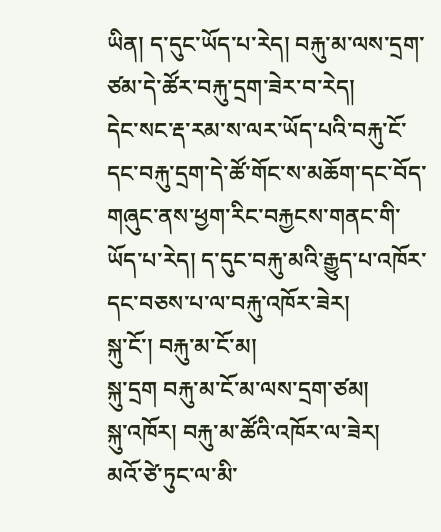ཡིན། ད་དུང་ཡོད་པ་རེད། བརྐུ་མ་ལས་དྲག་ཙམ་དེ་ཚོར་བརྐུ་དྲག་ཟེར་བ་རེད།
དེང་སང་རྡ་རམ་ས་ལར་ཡོད་པའི་བརྐུ་ངོ་དང་བརྐུ་དྲག་དེ་ཚོ་གོང་ས་མཆོག་དང་བོད་གཞུང་ནས་ཕྱག་རིང་བརྐྱངས་གནང་གི་ཡོད་པ་རེད། ད་དུང་བརྐུ་མའི་རྒྱུད་པ་འཁོར་དང་བཅས་པ་ལ་བརྐུ་འཁོར་ཟེར།
སྐུ་ངོ་། བརྐུ་མ་ངོ་མ།
སྐུ་དྲག བརྐུ་མ་ངོ་མ་ལས་དྲག་ཙམ།
སྐུ་འཁོར། བརྐུ་མ་ཚོའི་འཁོར་ལ་ཟེར།
མའོ་ཙེ་ཏུང་ལ་མི་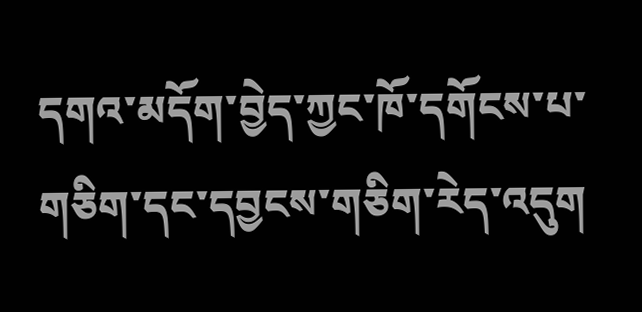དགའ་མདོག་བྱེད་ཀྱང་ཁོ་དགོངས་པ་གཅིག་དང་དབྱངས་གཅིག་རེད་འདུག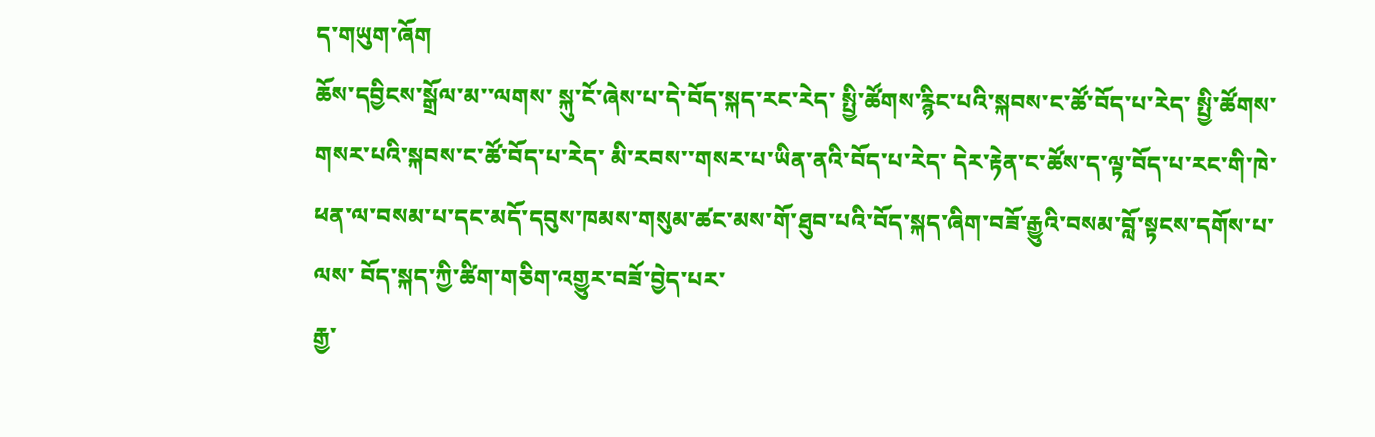ད་གཡུག་ཞོག
ཆོས་དབྱིངས་སྒྲོལ་མ་་ལགས་ སྐུ་ངོ་ཞེས་པ་དེ་བོད་སྐད་རང་རེད་ སྤྱི་ཚོགས་རྙིང་པའི་སྐབས་ང་ཚོ་བོད་པ་རེད་ སྤྱི་ཚོགས་གསར་པའི་སྐབས་ང་ཚོ་བོད་པ་རེད་ མི་རབས་་གསར་པ་ཡིན་ནའི་བོད་པ་རེད་ དེར་རྟེན་ང་ཚོས་ད་ལྟ་བོད་པ་རང་གི་ཁེ་ཕན་ལ་བསམ་པ་དང་མདོ་དབུས་ཁམས་གསུམ་ཚང་མས་གོ་ཐུབ་པའི་བོད་སྐད་ཞིག་བཟོ་རྒྱུའི་བསམ་བློ་སྟངས་དགོས་པ་ལས་ བོད་སྐད་ཀྱི་ཚིག་གཅིག་འགྱུར་བཟོ་བྱེད་པར་
རྒྱ་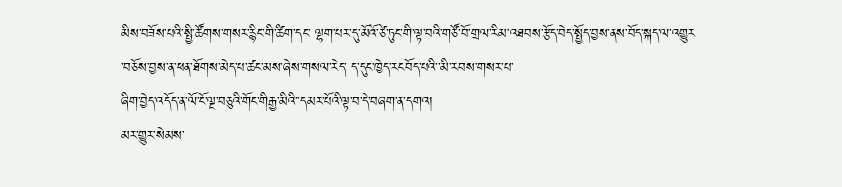མིས་བཟོས་པའི་སྤྱི་ཚོགས་གསར་རྙིང་གི་ཚིག་དང་ ལྷག་པར་དུ་མོའོ་ཙེ་ཏུང་གི་ལྟ་བའི་གཙོ་བོ་གྲལ་རིམ་འཐབས་རྩོད་བེད་སྤྱོད་བྱས་ནས་བོད་སྐད་ལ་འགྱུར
་བཅོས་བྱས་ན་ཕན་ཐོགས་མེད་པ་ཚང་མས་ཞེས་གསལ་རེད་ ད་དུང་ཁྱེད་རངབོད་པའི་་མི་རབས་གསར་པ་
ཞིག་བྱེད་འདོད་ན་ལོ་ངོ་ལྔ་བཅུའི་གོང་གིརྒྱ་མིའི་་དམར་པོའི་ལྟ་བ་དེ་བཞག་ན་དགའ།
མར་གྱུར་སེམས་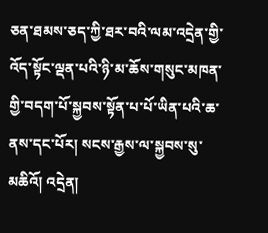ཅན་ཐམས་ཅད་ཀྱི་ཐར་བའི་ལམ་འདྲེན་གྱི་འོད་སྟོང་ལྡན་པའི་ཉི་མ་ཆོས་གསུང་མཁན་གྱི་བདག་པོ་སྐྱབས་སྟོན་པ་པོ་ཡིན་པའི་ཆ་ནས་དང་པོར། སངས་རྒྱས་ལ་སྐྱབས་སུ་མཆིའོ། འདྲེན།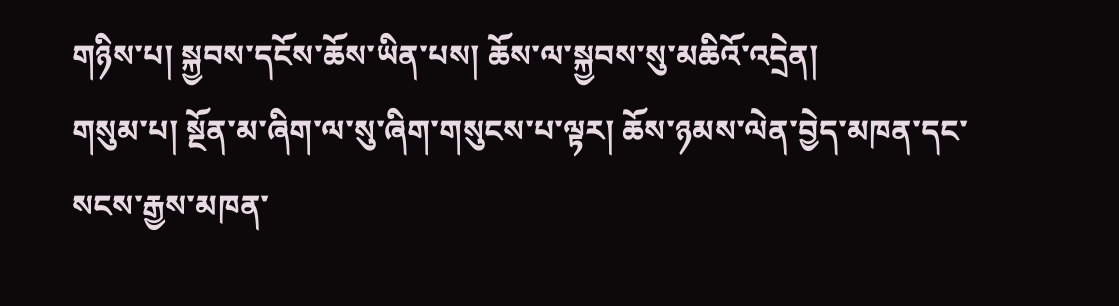གཉིས་པ། སྐྱབས་དངོས་ཆོས་ཡིན་པས། ཆོས་ལ་སྐྱབས་སུ་མཆིའོ་འདྲེན།
གསུམ་པ། སྔོན་མ་ཞིག་ལ་སུ་ཞིག་གསུངས་པ་ལྟར། ཆོས་ཉམས་ལེན་བྱེད་མཁན་དང་སངས་རྒྱས་མཁན་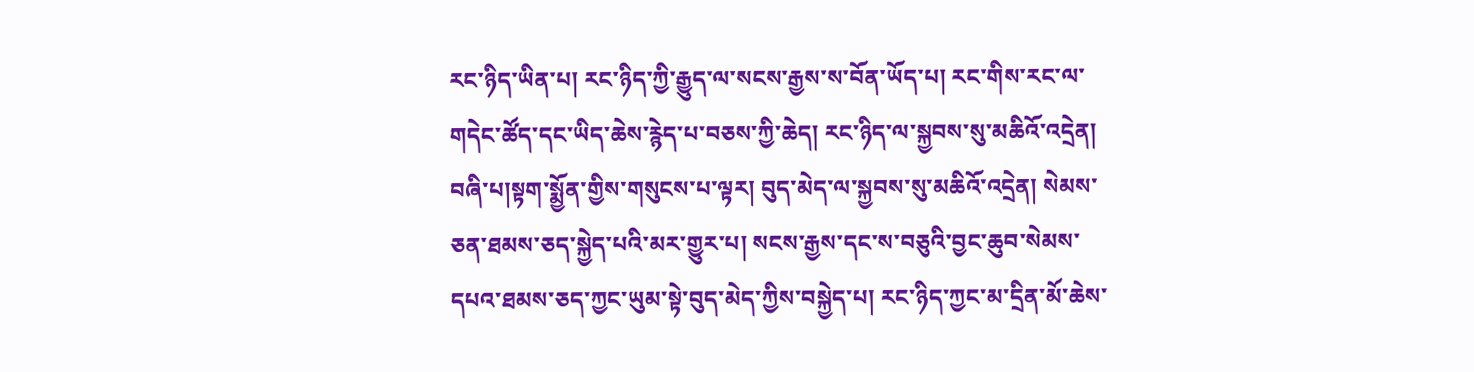རང་ཉིད་ཡིན་པ། རང་ཉིད་ཀྱི་རྒྱུད་ལ་སངས་རྒྱས་ས་བོན་ཡོད་པ། རང་གིས་རང་ལ་གདེང་ཚོད་དང་ཡིད་ཆེས་རྙེད་པ་བཅས་ཀྱི་ཆེད། རང་ཉིད་ལ་སྐྱབས་སུ་མཆིའོ་འདྲེན།
བཞི་པ།སྟག་སྨྱོན་གྱིས་གསུངས་པ་ལྟར། བུད་མེད་ལ་སྐྱབས་སུ་མཆིའོ་འདྲེན། སེམས་ཅན་ཐམས་ཅད་སྐྱེད་པའི་མར་གྱུར་པ། སངས་རྒྱས་དང་ས་བཅུའི་བྱང་ཆུབ་སེམས་དཔའ་ཐམས་ཅད་ཀྱང་ཡུམ་སྟེ་བུད་མེད་ཀྱིས་བསྐྱེད་པ། རང་ཉིད་ཀྱང་མ་དྲིན་མོ་ཆེས་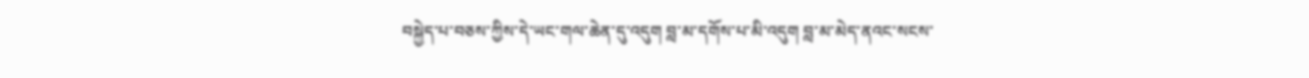བསྐྱེད་པ་བཅས་ཀྱིས་དེ་ཡང་གལ་ཆེན་དུ་འདུག བླ་མ་དགོས་པ་མི་འདུག བླ་མ་མེད་ནའང་སངས་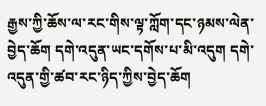རྒྱས་ཀྱི་ཆོས་ལ་རང་གིས་ལྟ་ཀློག་དང་ཉམས་ལེན་བྱེད་ཆོག དགེ་འདུན་ཡང་དགོས་པ་མི་འདུག དགེ་འདུན་གྱི་ཚབ་རང་ཉིད་ཀྱིས་བྱེད་ཆོག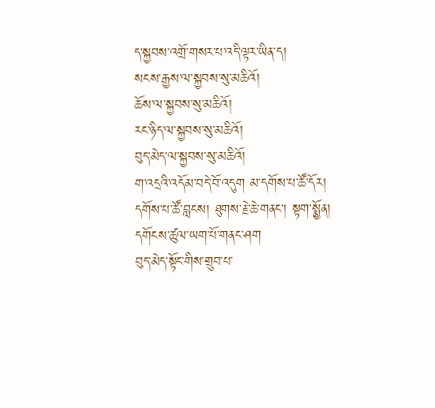ད་སྐྱབས་འགྲོ་གསར་པ་འདི་ལྟར་ཡིན་ད།
སངས་རྒྱས་ལ་སྐྱབས་སུ་མཆིའོ།
ཆོས་ལ་སྐྱབས་སུ་མཆིའོ།
རང་ཉིད་ལ་སྐྱབས་སུ་མཆིའོ།
བུད་མེད་ལ་སྐྱབས་སུ་མཆིའོ།
ག་འདྲའི་འདོམ་བདེ་བོ་འདུག མ་དགོས་པ་ཚོ་དོར། དགོས་པ་ཚོ་བླངས། ཐུགས་རྗེ་ཆེ་གནང་། སྟག་སྨྱོན། དགོངས་ཚུལ་ཡག་པོ་གནང་ཤག
བུད་མེད་སྟོང་གིས་གྲུབ་པ་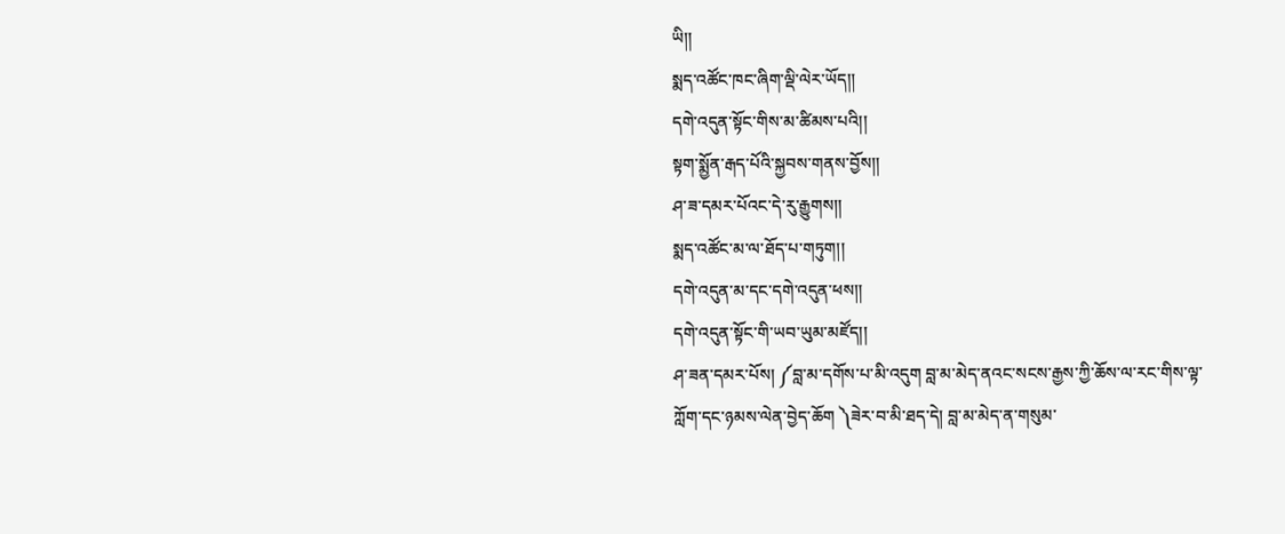ཡི།།
སྨད་འཚོང་ཁང་ཞིག་ལྡི་ལེར་ཡོད།།
དགེ་འདུན་སྟོང་གིས་མ་ཚིམས་པའི།།
སྟག་སྨྱོན་རྒད་པོའི་སྐྱབས་གནས་བྱོས།།
ཤ་ཟ་དམར་པོའང་དེ་རུ་རྒྱུགས།།
སྨད་འཚོང་མ་ལ་ཐོད་པ་གཏུག།།
དགེ་འདུན་མ་དང་དགེ་འདུན་ཕས།།
དགེ་འདུན་སྟོང་གི་ཡབ་ཡུམ་མཛོད།།
ཤ་ཟན་དམར་པོས། ༼བླ་མ་དགོས་པ་མི་འདུག བླ་མ་མེད་ནའང་སངས་རྒྱས་ཀྱི་ཆོས་ལ་རང་གིས་ལྟ་ཀློག་དང་ཉམས་ལེན་བྱེད་ཆོག ༽ཟེར་བ་མི་ཐད་དེ། བླ་མ་མེད་ན་གསུམ་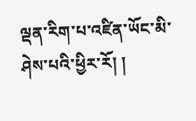ལྡན་རིག་པ་འཛིན་ཡོང་མི་ཤེས་པའི་ཕྱིར་རོ། །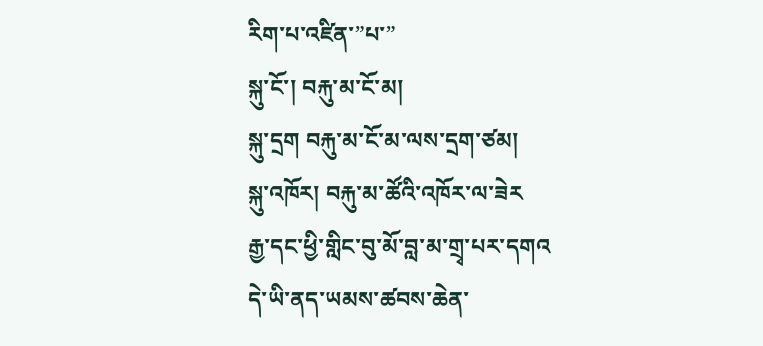རིག་པ་འཛིན་”པ་”
སྐུ་ངོ་། བརྐུ་མ་ངོ་མ།
སྐུ་དྲག བརྐུ་མ་ངོ་མ་ལས་དྲག་ཙམ།
སྐུ་འཁོར། བརྐུ་མ་ཚོའི་འཁོར་ལ་ཟེར
རྒྱ་དང་ཕྱི་གླིང་བུ་མོ་བླ་མ་གྲྭ་པར་དགའ
དེ་ཡི་ནད་ཡམས་ཚབས་ཆེན་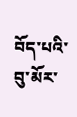བོད་པའི་བུ་མོར་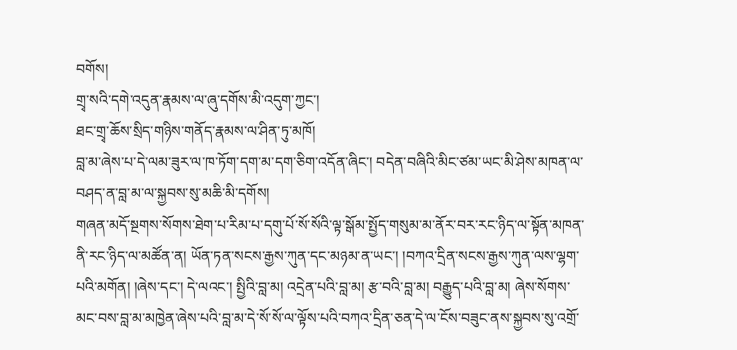བགོས།
གྲྭ་སའི་དགེ་འདུན་རྣམས་ལ་ཞུ་དགོས་མི་འདུག་ཀྱང་།
ཐང་གྲྭ་ཆོས་སྲིད་གཉིས་གནོད་རྣམས་ལ་ཤིན་ཏུ་མཁོ།
བླ་མ་ཞེས་པ་དེ་ལམ་ཟུར་ལ་ཁ་ཏོག་དག་མ་དག་ཅིག་འདོན་ཞིང་། བདེན་བཞིའི་མིང་ཙམ་ཡང་མི་ཤེས་མཁན་ལ་བཤད་ན་བླ་མ་ལ་སྐྱབས་སུ་མཆི་མི་དགོས།
གཞན་མདོ་སྔགས་སོགས་ཐེག་པ་རིམ་པ་དགུ་པོ་སོ་སོའི་ལྟ་སྒོམ་སྤྱོད་གསུམ་མ་ནོར་བར་རང་ཉིད་ལ་སྟོན་མཁན་ནི་རང་ཉིད་ལ་མཚོན་ན། ཡོན་ཏན་སངས་རྒྱས་ཀུན་དང་མཉམ་ན་ཡང་། །བཀའ་དྲིན་སངས་རྒྱས་ཀུན་ལས་ལྷག་པའི་མགོན། །ཞེས་དང་། དེ་ལའང་། སྤྱིའི་བླ་མ། འདྲེན་པའི་བླ་མ། རྩ་བའི་བླ་མ། བརྒྱུད་པའི་བླ་མ། ཞེས་སོགས་མང་བས་བླ་མ་མཁྱེན་ཞེས་པའི་བླ་མ་དེ་སོ་སོ་ལ་ལྟོས་པའི་བཀའ་དྲིན་ཅན་དེ་ལ་ངོས་བཟུང་ནས་སྐྱབས་སུ་འགྲོ་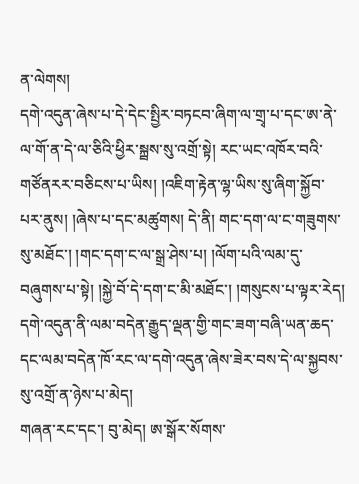ན་ལེགས།
དགེ་འདུན་ཞེས་པ་དེ་དེང་སྤྱིར་བཏངབ་ཞིག་ལ་གྲྭ་པ་དང་ཨ་ནེ་ལ་གོ་ན་དེ་ལ་ཅིའི་ཕྱིར་སྐྦས་སུ་འགྲོ་སྟེ། རང་ཡང་འཁོར་བའི་གཙོནརར་བཅིངས་པ་ཡིས། །འཇིག་རྟེན་ལྷ་ཡིས་སུ་ཞིག་སྐྱོབ་པར་ནུས། །ཞེས་པ་དང་མཚུགས། དེ་ནི། གང་དག་ལ་ང་གཟུགས་སུ་མཐོང་། །གང་དག་ང་ལ་སྒྲ་ཤེས་པ། །ལོག་པའི་ལམ་དུ་བཞུགས་པ་སྟེ། །སྐྱེ་བོ་དེ་དག་ང་མི་མཐོང་། །གསུངས་པ་ལྟར་རེད། དགེ་འདུན་ནི་ལམ་བདེན་རྒྱུད་ལྡན་གྱི་གང་ཟག་བཞི་ཡན་ཆད་དང་ལམ་བདེན་ཁོ་རང་ལ་དགེ་འདུན་ཞེས་ཟེར་བས་དེ་ལ་སྐྱབས་སུ་འགྲོ་ན་ཉེས་པ་མེད།
གཞན་རང་དང་། བུ་མེད། ཨ་སྒོར་སོགས་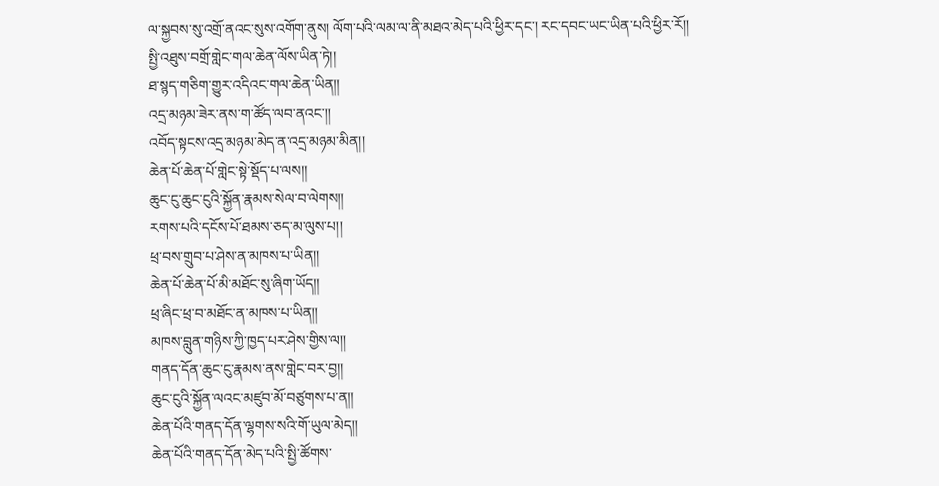ལ་སྐྱབས་སུ་འགྲོ་ནའང་སུས་འགོག་ནུས། ལོག་པའི་ལམ་ལ་ནི་མཐའ་མེད་པའི་ཕྱིར་དང་། རང་དབང་ཡང་ཡིན་པའི་ཕྱིར་རོ།།
སྤྱི་འཐུས་བགྲོ་གླེང་གལ་ཆེན་ལོས་ཡིན་ཏེ།།
ཐ་སྙད་གཅིག་གྱུར་འདིའང་གལ་ཆེན་ཡིན།།
འདྲ་མཉམ་ཟེར་ནས་ག་ཚོད་ལབ་ནའང་།།
འབོད་སྟངས་འདྲ་མཉམ་མེད་ན་འདྲ་མཉམ་མིན།།
ཆེན་པོ་ཆེན་པོ་གླེང་སྟེ་སྡོད་པ་ལས།།
ཆུང་ངུ་ཆུང་ངུའི་སྐྱོན་རྣམས་སེལ་བ་ལེགས།།
རགས་པའི་དངོས་པོ་ཐམས་ཅད་མ་ལུས་པ།།
ཕྲ་བས་གྲུབ་པ་ཤེས་ན་མཁས་པ་ཡིན།།
ཆེན་པོ་ཆེན་པོ་མི་མཐོང་སུ་ཞིག་ཡོད།།
ཕྲ་ཞིང་ཕྲ་བ་མཐོང་ན་མཁས་པ་ཡིན།།
མཁས་བླུན་གཉིས་ཀྱི་ཁྱད་པར་ཤེས་གྱིས་ལ།།
གནད་དོན་ཆུང་ངུ་རྣམས་ནས་གླེང་བར་བྱ།།
ཆུང་ངུའི་སྐྱོན་ལའང་མཛུབ་མོ་བཙུགས་པ་ན།།
ཆེན་པོའི་གནད་དོན་ལྷགས་སའི་གོ་ཡུལ་མེད།།
ཆེན་པོའི་གནད་དོན་མེད་པའི་སྤྱི་ཚོགས་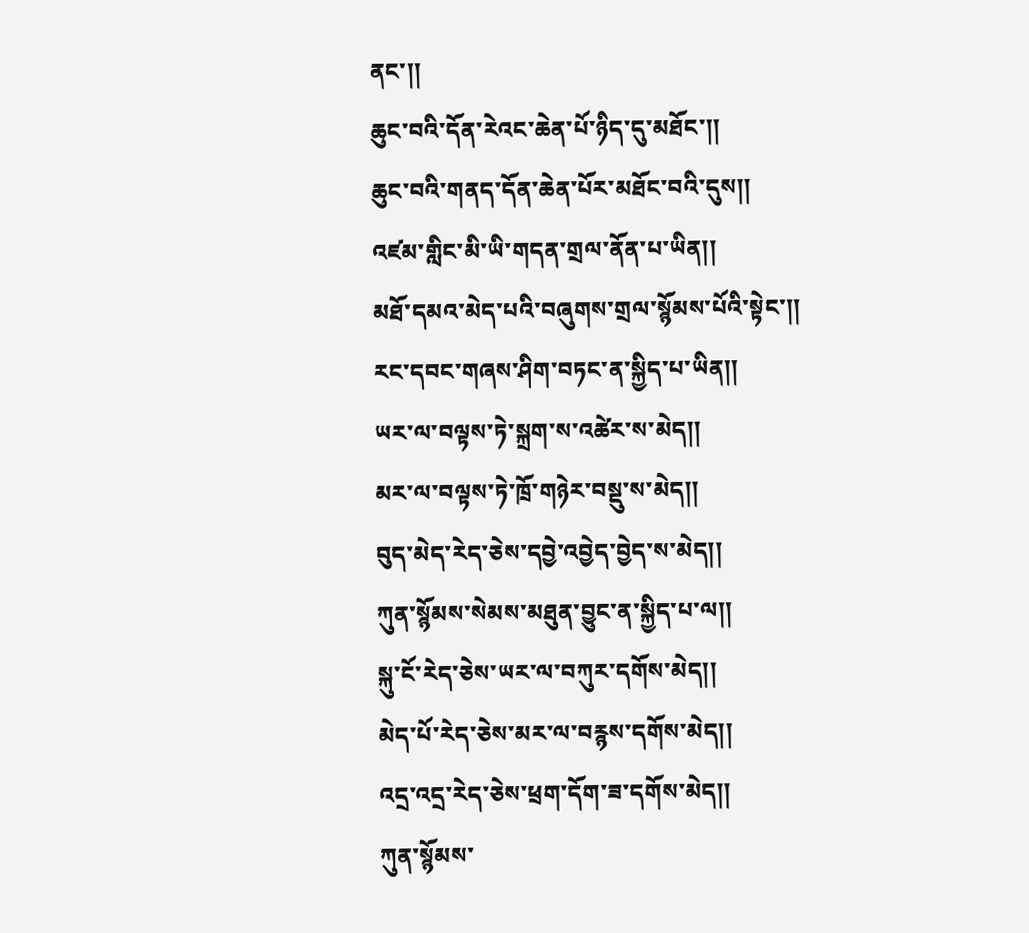ནང་།།
ཆུང་བའི་དོན་རེའང་ཆེན་པོ་ཉིད་དུ་མཐོང་།།
ཆུང་བའི་གནད་དོན་ཆེན་པོར་མཐོང་བའི་དུས།།
འཛམ་གླིང་མི་ཡི་གདན་གྲལ་ནོན་པ་ཡིན།།
མཐོ་དམའ་མེད་པའི་བཞུགས་གྲལ་སྙོམས་པོའི་སྟེང་།།
རང་དབང་གཞས་ཤིག་བཏང་ན་སྐྱིད་པ་ཡིན།།
ཡར་ལ་བལྟས་ཏེ་སྐྲག་ས་འཚེར་ས་མེད།།
མར་ལ་བལྟས་ཏེ་ཁྲོ་གཉེར་བསྡུ་ས་མེད།།
བུད་མེད་རེད་ཅེས་དབྱེ་འབྱེད་བྱེད་ས་མེད།།
ཀུན་སྙོམས་སེམས་མཐུན་བྱུང་ན་སྐྱིད་པ་ལ།།
སྐུ་ངོ་རེད་ཅེས་ཡར་ལ་བཀུར་དགོས་མེད།།
མེད་པོ་རེད་ཅེས་མར་ལ་བརྙས་དགོས་མེད།།
འདྲ་འདྲ་རེད་ཅེས་ཕྲག་དོག་ཟ་དགོས་མེད།།
ཀུན་སྙོམས་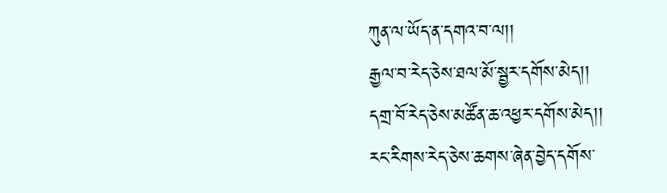ཀུན་ལ་ཡོད་ན་དགའ་བ་ལ།།
རྒྱལ་བ་རེད་ཅེས་ཐལ་མོ་སྦྱར་དགོས་མེད།།
དགྲ་བོ་རེད་ཅེས་མཚོན་ཆ་འཕྱར་དགོས་མེད།།
རང་རིགས་རེད་ཅེས་ཆགས་ཞེན་བྱེད་དགོས་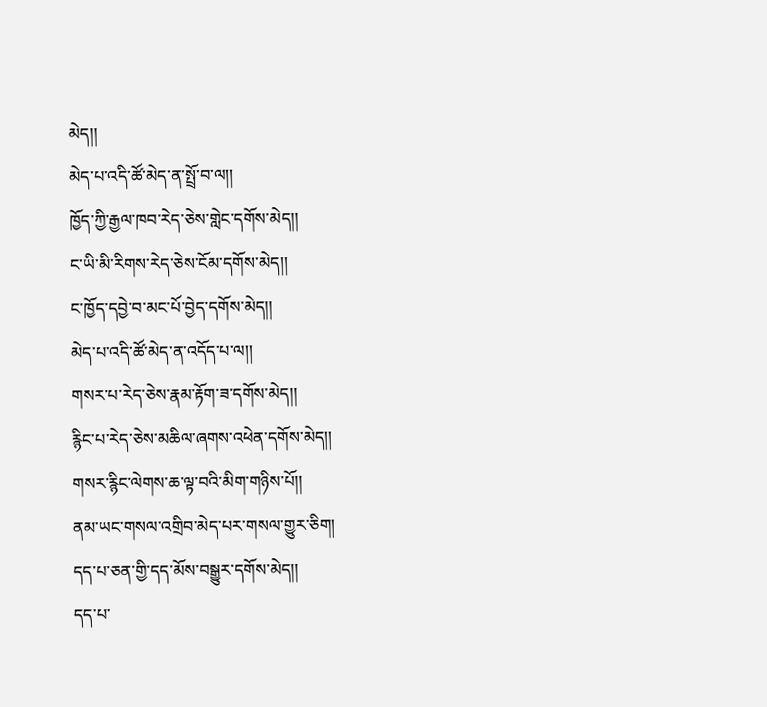མེད།།
མེད་པ་འདི་ཚོ་མེད་ན་སྤྲོ་བ་ལ།།
ཁྱོད་ཀྱི་རྒྱལ་ཁབ་རེད་ཅེས་གླེང་དགོས་མེད།།
ང་ཡི་མི་རིགས་རེད་ཅེས་ངོམ་དགོས་མེད།།
ང་ཁྱོད་དབྱེ་བ་མང་པོ་བྱེད་དགོས་མེད།།
མེད་པ་འདི་ཚོ་མེད་ན་འདོད་པ་ལ།།
གསར་པ་རེད་ཅེས་རྣམ་རྟོག་ཟ་དགོས་མེད།།
རྙིང་པ་རེད་ཅེས་མཆིལ་ཞགས་འཕེན་དགོས་མེད།།
གསར་རྙིང་ལེགས་ཆ་ལྟ་བའི་མིག་གཉིས་པོ།།
ནམ་ཡང་གསལ་འགྲིབ་མེད་པར་གསལ་གྱུར་ཅིག།
དད་པ་ཅན་གྱི་དད་མོས་བསྒྱུར་དགོས་མེད།།
དད་པ་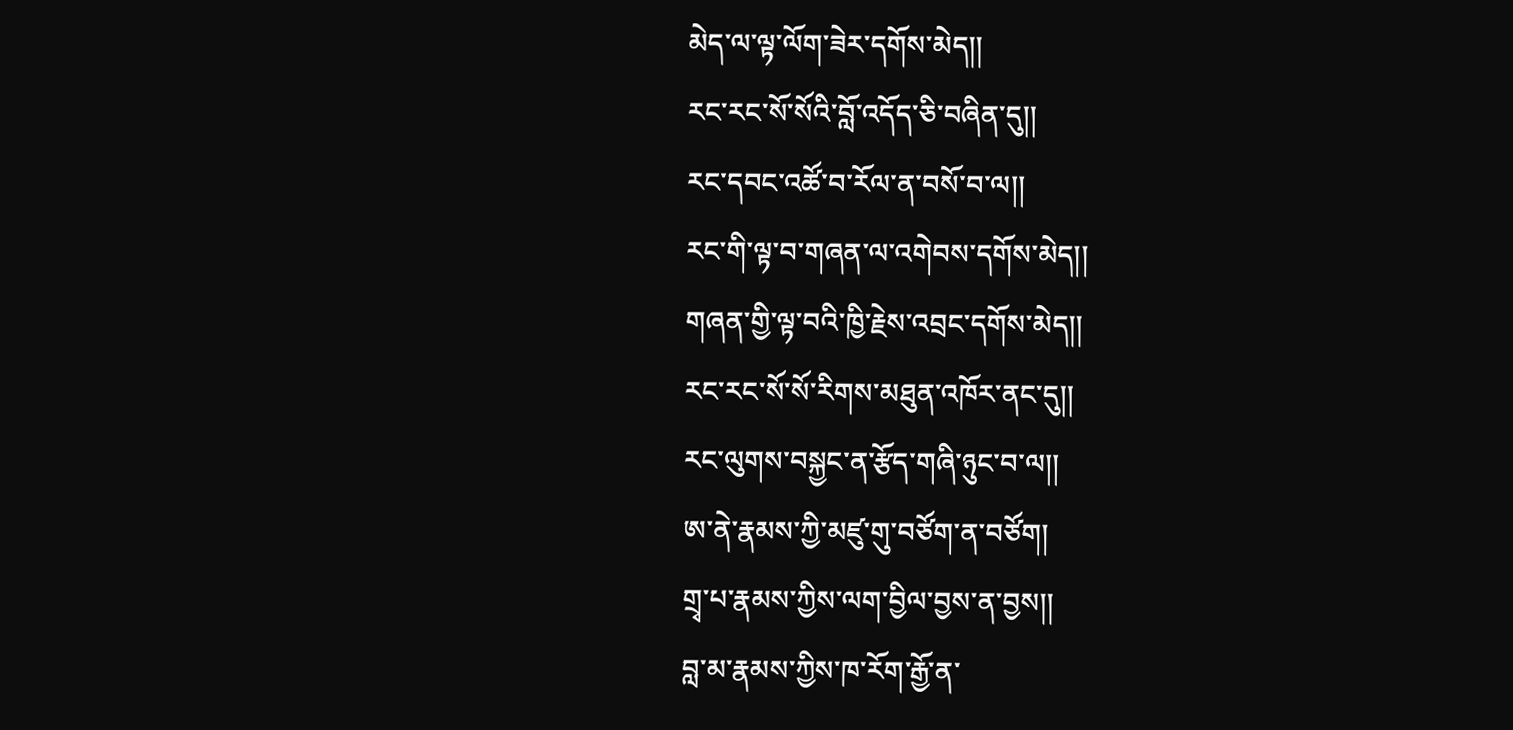མེད་ལ་ལྟ་ལོག་ཟེར་དགོས་མེད།།
རང་རང་སོ་སོའི་བློ་འདོད་ཅི་བཞིན་དུ།།
རང་དབང་འཚོ་བ་རོལ་ན་བསོ་བ་ལ།།
རང་གི་ལྟ་བ་གཞན་ལ་འགེབས་དགོས་མེད།།
གཞན་གྱི་ལྟ་བའི་ཁྱི་རྗེས་འབྲང་དགོས་མེད།།
རང་རང་སོ་སོ་རིགས་མཐུན་འཁོར་ནང་དུ།།
རང་ལུགས་བསྐྱང་ན་རྩོད་གཞི་ཉུང་བ་ལ།།
ཨ་ནེ་རྣམས་ཀྱི་མཛུ་གུ་བཙོག་ན་བཙོག།
གྲྭ་པ་རྣམས་ཀྱིས་ལག་བྱིལ་བྱས་ན་བྱས།།
བླ་མ་རྣམས་ཀྱིས་ཁ་རོག་རྒྱོ་ན་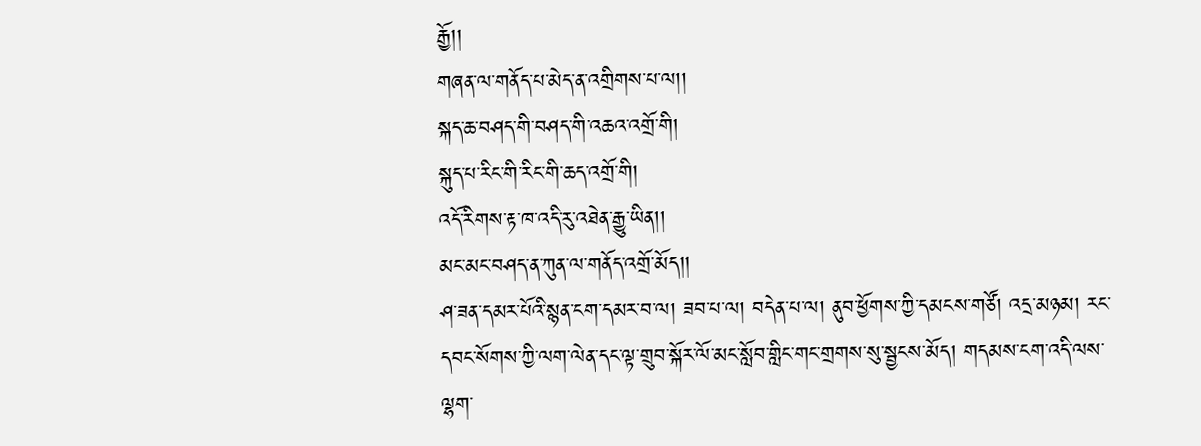རྒྱོ།།
གཞན་ལ་གནོད་པ་མེད་ན་འགྲིགས་པ་ལ།།
སྐད་ཆ་བཤད་གི་བཤད་གི་འཆའ་འགྲོ་གི།
སྐུད་པ་རིང་གི་རིང་གི་ཆད་འགྲོ་གི།
འདོ་རིགས་རྟ་ཁ་འདི་རུ་འཐེན་རྒྱུ་ཡིན།།
མང་མང་བཤད་ན་ཀུན་ལ་གནོད་འགྲོ་མོད།།
ཤ་ཟན་དམར་པོའི་སྙན་ངག་དམར་བ་ལ། ཟབ་པ་ལ། བདེན་པ་ལ། ནུབ་ཕྱོགས་ཀྱི་དམངས་གཙོ། འདྲ་མཉམ། རང་དབང་སོགས་ཀྱི་ལག་ལེན་དང་ལྟ་གྲུབ་སྐོར་ལོ་མང་སློབ་གླིང་གང་གྲགས་སུ་སྦྱངས་མོད། གདམས་ངག་འདི་ལས་ལྷག་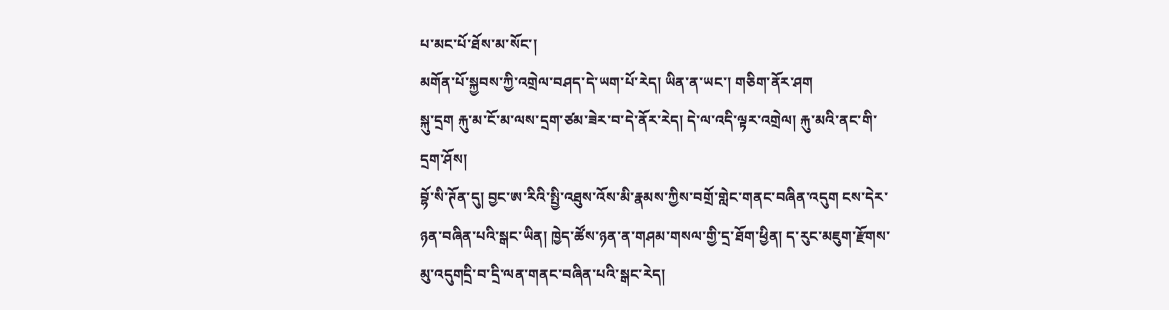པ་མང་པོ་ཐོས་མ་སོང་།
མགོན་པོ་སྐྱབས་ཀྱི་འགྲེལ་བཤད་དེ་ཡག་པོ་རེད། ཡིན་ན་ཡང་། གཅིག་ནོར་ཤག
སྐུ་དྲག རྐུ་མ་ངོ་མ་ལས་དྲག་ཙམ་ཟེར་བ་དེ་ནོར་རེད། དེ་ལ་འདི་ལྟར་འགྲེལ། རྐུ་མའི་ནང་གི་དྲག་ཤོས།
བྷོ་སི་ཊོན་དུ། བྱང་ཨ་རིའི་སྤྱི་འཐུས་འོས་མི་རྣམས་ཀྱིས་བགྲོ་གླེང་གནང་བཞིན་འདུག ངས་དེར་ཉན་བཞིན་པའི་སྒང་ཡིན། ཁྱེད་ཚོས་ཉན་ན་གཤམ་གསལ་གྱི་དྲ་ཐོག་ཕྱིན། ད་རུང་མཇུག་རྫོགས་མུ་འདུགདྲི་བ་དྲི་ལན་གནང་བཞིན་པའི་སྒང་རེད།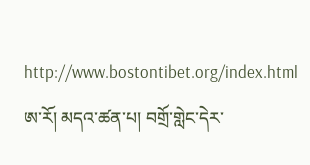http://www.bostontibet.org/index.html
ཨ་རོ། མདའ་ཚན་པ། བགྲོ་གླེང་དེར་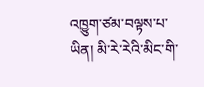འཁྱུག་ཙམ་བལྟས་པ་ཡིན། མི་རེ་རེའི་མིང་གི་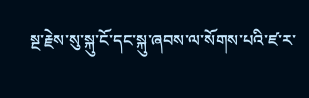སྔ་རྗེས་སུ་སྐུ་ངོ་དང་སྐུ་ཞབས་ལ་སོགས་པའི་ཛ་ར་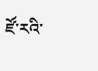ཛོ་རའི་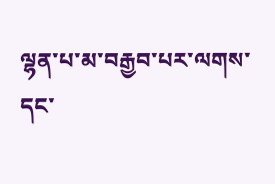ལྷན་པ་མ་བརྒྱབ་པར་ལགས་དང་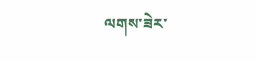ལགས་ཟེར་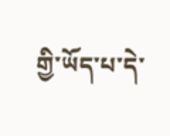གྱི་ཡོད་པ་དེ་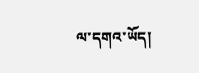ལ་དགའ་ཡོད།